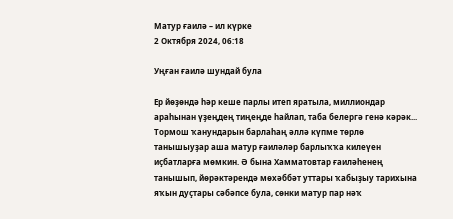Матур ғаилә – ил күрке
2 Октября 2024, 06:18

Уңған ғаилә шундай була

Ер йөҙөндә һәр кеше парлы итеп яратыла, миллиондар араһынан үҙеңдең тиңеңде һайлап, таба белергә генә кәрәк... Тормош ҡанундарын барлаһаң әллә күпме төрлө танышыуҙар аша матур ғаиләләр барлыҡҡа килеүен иҫбатларға мөмкин. Ә бына Хамматовтар ғаиләһенең танышып, йөрәктәрендә мөхәббәт уттары ҡабыҙыу тарихына яҡын дуҫтары сәбәпсе була, сөнки матур пар нәҡ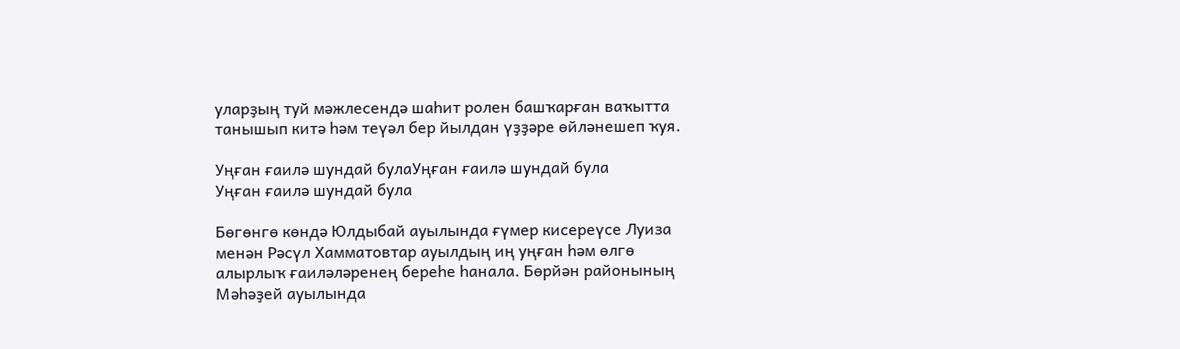уларҙың туй мәжлесендә шаһит ролен башҡарған ваҡытта танышып китә һәм теүәл бер йылдан үҙҙәре өйләнешеп ҡуя.

Уңған ғаилә шундай булаУңған ғаилә шундай була
Уңған ғаилә шундай була

Бөгөнгө көндә Юлдыбай ауылында ғүмер кисереүсе Луиза менән Рәсүл Хамматовтар ауылдың иң уңған һәм өлгө алырлыҡ ғаиләләренең береһе һанала. Бөрйән районының Мәһәҙей ауылында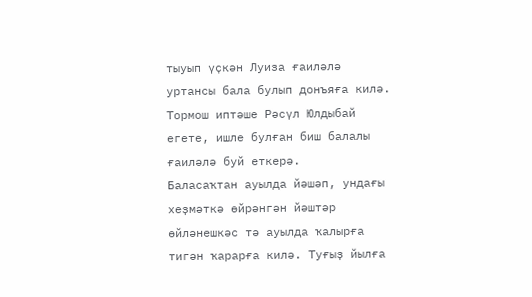тыуып үҫкән Луиза ғаиләлә уртансы бала булып донъяға килә. Тормош иптәше Рәсүл Юлдыбай егете, ишле булған биш балалы ғаиләлә буй еткерә.
Баласаҡтан ауылда йәшәп, ундағы хеҙмәткә өйрәнгән йәштәр өйләнешкәс тә ауылда ҡалырға тигән ҡарарға килә. Туғыҙ йылға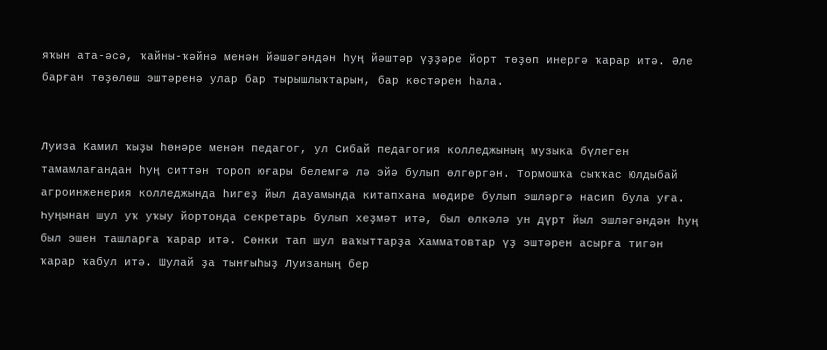яҡын ата-әсә, ҡайны-ҡәйнә менән йәшәгәндән һуң йәштәр үҙҙәре йорт төҙөп инергә ҡарар итә. Әле барған төҙөлөш эштәренә улар бар тырышлыҡтарын, бар көстәрен һала.


Луиза Камил ҡыҙы һөнәре менән педагог, ул Сибай педагогия колледжының музыка бүлеген тамамлағандан һуң ситтән тороп юғары белемгә лә эйә булып өлгөргән. Тормошҡа сыҡҡас Юлдыбай агроинженерия колледжында һигеҙ йыл дауамында китапхана мөдире булып эшләргә насип була уға. Һуңынан шул уҡ уҡыу йортонда секретарь булып хеҙмәт итә, был өлкәлә ун дүрт йыл эшләгәндән һуң был эшен ташларға ҡарар итә. Сөнки тап шул ваҡыттарҙа Хамматовтар үҙ эштәрен асырға тигән ҡарар ҡабул итә. Шулай ҙа тынғыһыҙ Луизаның бер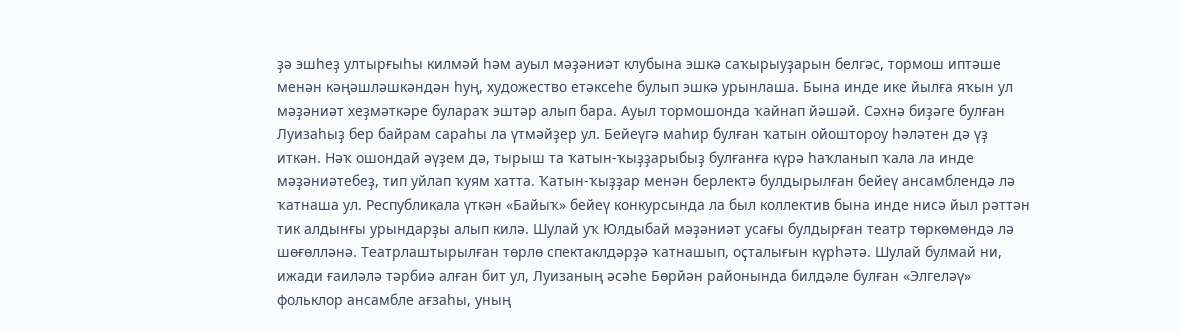ҙә эшһеҙ ултырғыһы килмәй һәм ауыл мәҙәниәт клубына эшкә саҡырыуҙарын белгәс, тормош иптәше менән кәңәшләшкәндән һуң, художество етәксеһе булып эшкә урынлаша. Бына инде ике йылға яҡын ул мәҙәниәт хеҙмәткәре булараҡ эштәр алып бара. Ауыл тормошонда ҡайнап йәшәй. Сәхнә биҙәге булған Луизаһыҙ бер байрам сараһы ла үтмәйҙер ул. Бейеүгә маһир булған ҡатын ойоштороу һәләтен дә үҙ иткән. Нәҡ ошондай әүҙем дә, тырыш та ҡатын-ҡыҙҙарыбыҙ булғанға күрә һаҡланып ҡала ла инде мәҙәниәтебеҙ, тип уйлап ҡуям хатта. Ҡатын-ҡыҙҙар менән берлектә булдырылған бейеү ансамблендә лә ҡатнаша ул. Республикала үткән «Байыҡ» бейеү конкурсында ла был коллектив бына инде нисә йыл рәттән тик алдынғы урындарҙы алып килә. Шулай уҡ Юлдыбай мәҙәниәт усағы булдырған театр төркөмөндә лә шөғөлләнә. Театрлаштырылған төрлө спектаклдәрҙә ҡатнашып, оҫталығын күрһәтә. Шулай булмай ни, ижади ғаиләлә тәрбиә алған бит ул, Луизаның әсәһе Бөрйән районында билдәле булған «Элгеләү» фольклор ансамбле ағзаһы, уның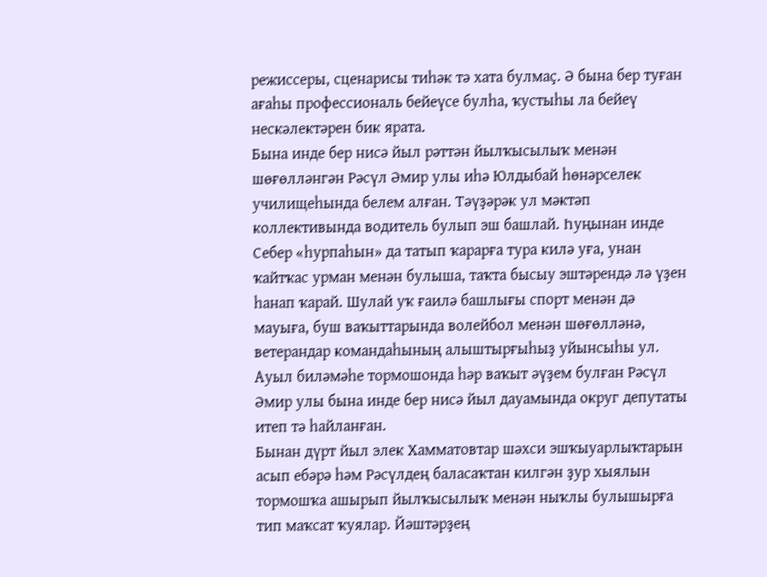режиссеры, сценарисы тиһәк тә хата булмаҫ. Ә бына бер туған ағаһы профессиональ бейеүсе булһа, ҡустыһы ла бейеү нескәлектәрен бик ярата.
Бына инде бер нисә йыл рәттән йылҡысылыҡ менән шөғөлләнгән Рәсүл Әмир улы иһә Юлдыбай һөнәрселек училищеһында белем алған. Тәүҙәрәк ул мәктәп коллективында водитель булып эш башлай. Һуңынан инде Себер «һурпаһын» да татып ҡарарға тура килә уға, унан ҡайтҡас урман менән булыша, таҡта бысыу эштәрендә лә үҙен һанап ҡарай. Шулай уҡ ғаилә башлығы спорт менән дә мауыға, буш ваҡыттарында волейбол менән шөғөлләнә, ветерандар командаһының алыштырғыһыҙ уйынсыһы ул. Ауыл биләмәһе тормошонда һәр ваҡыт әүҙем булған Рәсүл Әмир улы бына инде бер нисә йыл дауамында округ депутаты итеп тә һайланған.
Бынан дүрт йыл элек Хамматовтар шәхси эшҡыуарлыҡтарын асып ебәрә һәм Рәсүлдең баласаҡтан килгән ҙур хыялын тормошҡа ашырып йылҡысылыҡ менән ныҡлы булышырға тип маҡсат ҡуялар. Йәштәрҙең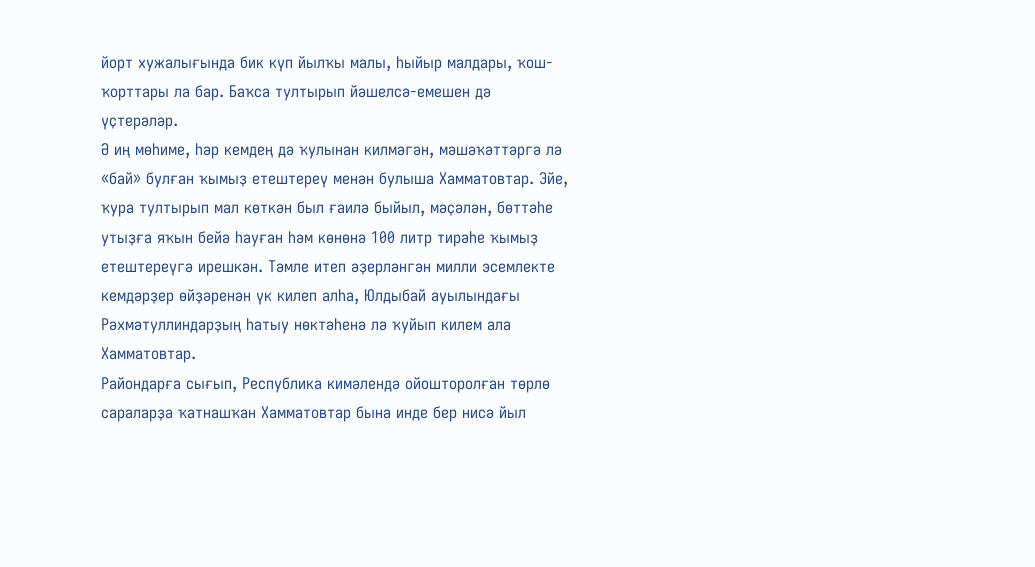йорт хужалығында бик күп йылҡы малы, һыйыр малдары, ҡош-ҡорттары ла бар. Баҡса тултырып йәшелсә-емешен дә үҫтерәләр.
Ә иң мөһиме, һәр кемдең дә ҡулынан килмәгән, мәшәҡәттәргә лә «бай» булған ҡымыҙ етештереү менән булыша Хамматовтар. Эйе, ҡура тултырып мал көткән был ғаилә быйыл, мәҫәлән, бөттәһе утыҙға яҡын бейә һауған һәм көнөнә 100 литр тирәһе ҡымыҙ етештереүгә ирешкән. Тәмле итеп әҙерләнгән милли эсемлекте кемдәрҙер өйҙәренән үк килеп алһа, Юлдыбай ауылындағы Рәхмәтуллиндарҙың һатыу нөктәһенә лә ҡуйып килем ала Хамматовтар.
Райондарға сығып, Республика кимәлендә ойошторолған төрлө сараларҙа ҡатнашҡан Хамматовтар бына инде бер нисә йыл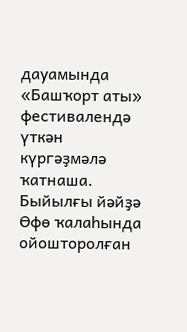дауамында «Башҡорт аты» фестивалендә үткән күргәҙмәлә ҡатнаша. Быйылғы йәйҙә Өфө ҡалаһында ойошторолған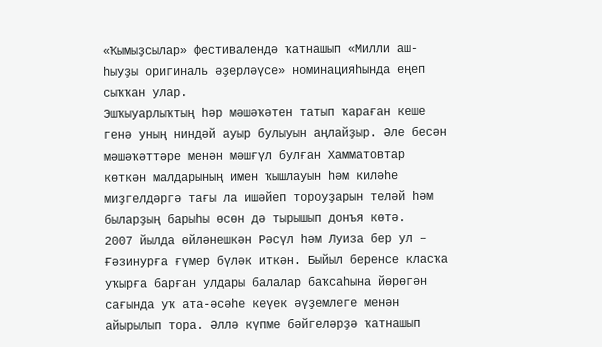«Ҡымыҙсылар» фестивалендә ҡатнашып «Милли аш-һыуҙы оригиналь әҙерләүсе» номинацияһында еңеп сыҡҡан улар.
Эшҡыуарлыҡтың һәр мәшәҡәтен татып ҡараған кеше генә уның ниндәй ауыр булыуын аңлайҙыр. Әле бесән мәшәҡәттәре менән мәшғүл булған Хамматовтар көткән малдарының имен ҡышлауын һәм киләһе миҙгелдәргә тағы ла ишәйеп тороуҙарын теләй һәм быларҙың барыһы өсөн дә тырышып донъя көтә.
2007 йылда өйләнешкән Рәсүл һәм Луиза бер ул – Ғәзинурға ғүмер бүләк иткән. Быйыл беренсе класҡа уҡырға барған улдары балалар баҡсаһына йөрөгән сағында уҡ ата-әсәһе кеүек әүҙемлеге менән айырылып тора. Әллә күпме бәйгеләрҙә ҡатнашып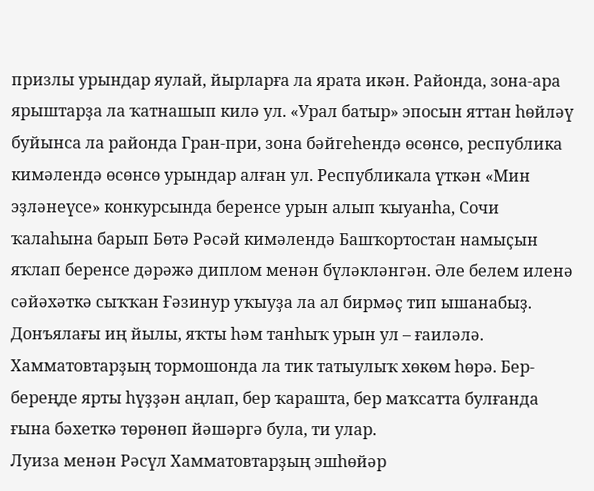призлы урындар яулай, йырларға ла ярата икән. Районда, зона-ара ярыштарҙа ла ҡатнашып килә ул. «Урал батыр» эпосын яттан һөйләү буйынса ла районда Гран-при, зона бәйгеһендә өсөнсө, республика кимәлендә өсөнсө урындар алған ул. Республикала үткән «Мин эҙләнеүсе» конкурсында беренсе урын алып ҡыуанһа, Сочи ҡалаһына барып Бөтә Рәсәй кимәлендә Башҡортостан намыҫын яҡлап беренсе дәрәжә диплом менән бүләкләнгән. Әле белем иленә сәйәхәткә сыҡҡан Ғәзинур уҡыуҙа ла ал бирмәҫ тип ышанабыҙ.
Донъялағы иң йылы, яҡты һәм танһыҡ урын ул – ғаиләлә. Хамматовтарҙың тормошонда ла тик татыулыҡ хөкөм һөрә. Бер-береңде ярты һүҙҙән аңлап, бер ҡарашта, бер маҡсатта булғанда ғына бәхеткә төрөнөп йәшәргә була, ти улар.
Луиза менән Рәсүл Хамматовтарҙың эшһөйәр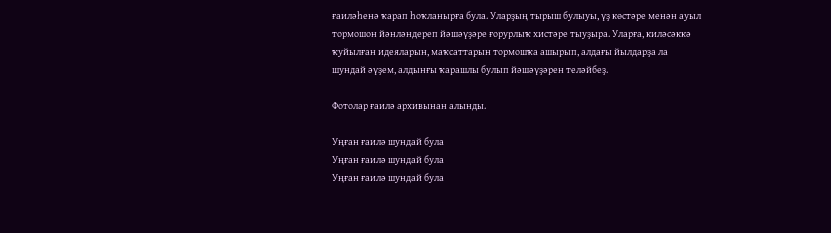ғаиләһенә ҡарап һоҡланырға була. Уларҙың тырыш булыуы, үҙ көстәре менән ауыл тормошон йәнләндереп йәшәүҙәре ғорурлыҡ хистәре тыуҙыра. Уларға, киләсәккә ҡуйылған идеяларын, маҡсаттарын тормошҡа ашырып, алдағы йылдарҙа ла шундай әүҙем, алдынғы ҡарашлы булып йәшәүҙәрен теләйбеҙ.

Фотолар ғаилә архивынан алынды.

Уңған ғаилә шундай була
Уңған ғаилә шундай була
Уңған ғаилә шундай була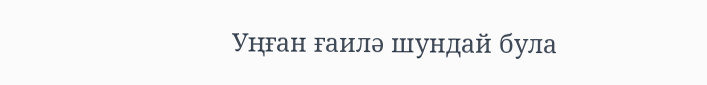Уңған ғаилә шундай була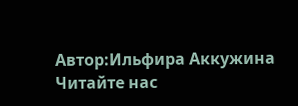Автор:Ильфира Аккужина
Читайте нас